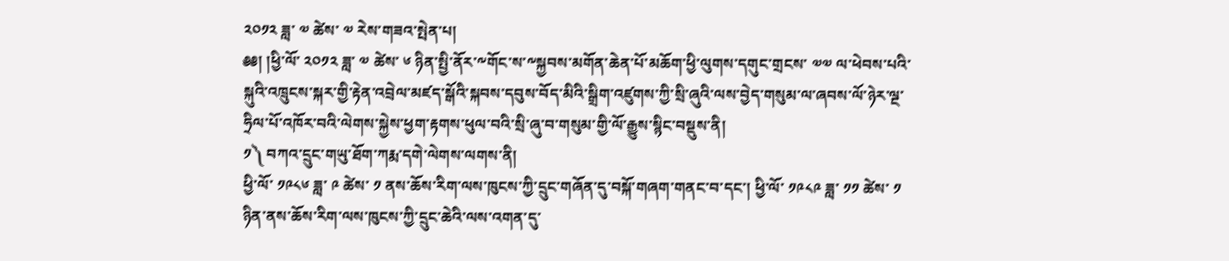༢༠༡༢ ཟླ་ ༧ ཚེས་ ༧ རེས་གཟའ་སྤེན་པ།
༅༅། །ཕྱི་ལོ་ ༢༠༡༢ ཟླ་ ༧ ཚེས་ ༦ ཉིན་སྤྱི་ནོར་༸གོང་ས་༸སྐྱབས་མགོན་ཆེན་པོ་མཆོག་ཕྱི་ལུགས་དགུང་གྲངས་ ༧༧ ལ་ཕེབས་པའི་སྐུའི་འཁྲུངས་སྐར་གྱི་རྟེན་འབྲེལ་མཛད་སྒོའི་སྐབས་དབུས་བོད་མིའི་སྒྲིག་འཛུགས་ཀྱི་སྲི་ཞུའི་ལས་བྱེད་གསུམ་ལ་ཞབས་ལོ་ཉེར་ལྔ་ཧྲིལ་པོ་འཁོར་བའི་ལེགས་སྐྱེས་ཕྱག་རྟགས་ཕུལ་བའི་སྲི་ཞུ་བ་གསུམ་གྱི་ལོ་རྒྱུས་སྙིང་བསྡུས་ནི།
༡༽ བཀའ་དྲུང་གཡུ་ཐོག་ཀརྨ་དགེ་ལེགས་ལགས་ནི།
ཕྱི་ལོ་ ༡༩༨༦ ཟླ་ ༩ ཚེས་ ༡ ནས་ཆོས་རིག་ལས་ཁུངས་ཀྱི་དྲུང་གཞོན་དུ་བསྐོ་གཞག་གནང་བ་དང་། ཕྱི་ལོ་ ༡༩༨༩ ཟླ་ ༡༡ ཚེས་ ༡ ཉིན་ནས་ཆོས་རིག་ལས་ཁུངས་ཀྱི་དྲུང་ཆེའི་ལས་འགན་དུ་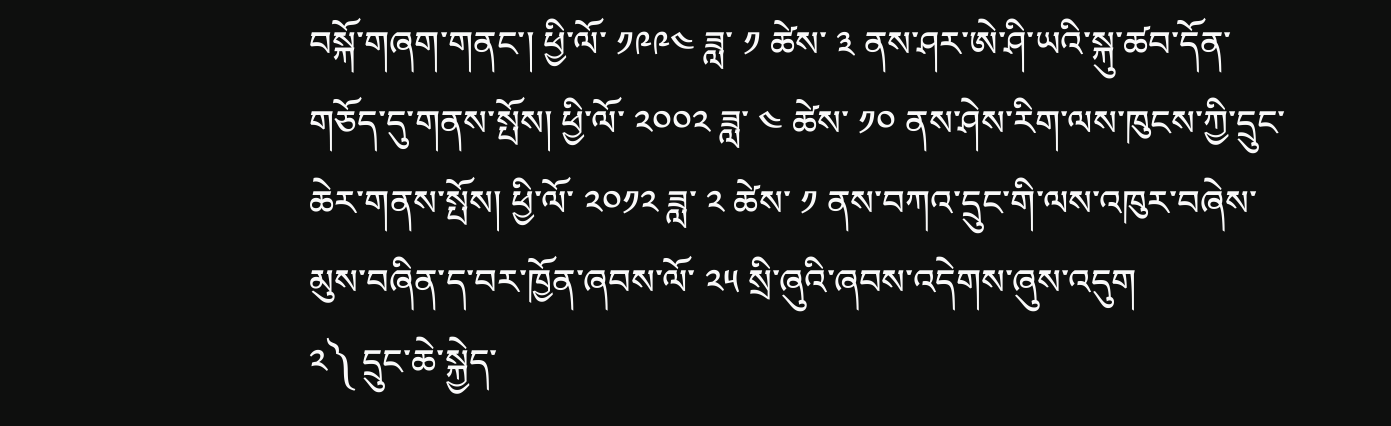བསྐོ་གཞག་གནང་། ཕྱི་ལོ་ ༡༩༩༤ ཟླ་ ༡ ཚེས་ ༣ ནས་ཤར་ཨེ་ཤི་ཡའི་སྐུ་ཚབ་དོན་གཅོད་དུ་གནས་སྤོས། ཕྱི་ལོ་ ༢༠༠༢ ཟླ་ ༤ ཚེས་ ༡༠ ནས་ཤེས་རིག་ལས་ཁུངས་ཀྱི་དྲུང་ཆེར་གནས་སྤོས། ཕྱི་ལོ་ ༢༠༡༢ ཟླ་ ༢ ཚེས་ ༡ ནས་བཀའ་དྲུང་གི་ལས་འཁུར་བཞེས་མུས་བཞིན་ད་བར་ཁྱོན་ཞབས་ལོ་ ༢༥ སྲི་ཞུའི་ཞབས་འདེགས་ཞུས་འདུག
༢༽ དྲུང་ཆེ་སྐྱེད་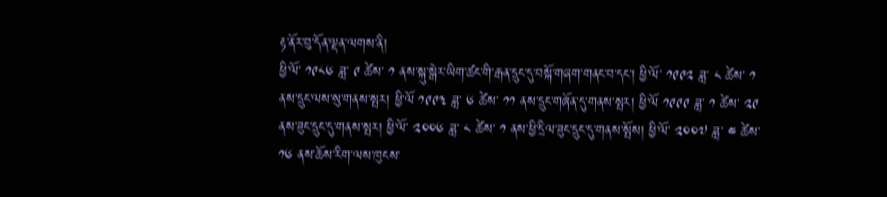རྟ་ནོར་བུ་དོན་ལྡན་ལགས་ནི།
ཕྱི་ལོ་ ༡༩༨༦ ཟླ་ ༩ ཚེས་ ༡ ནས་སྐུ་སྒེར་ཡིག་ཚང་གི་རྒན་དྲུང་དུ་བསྐོ་གཞག་གནང་བ་དང་། ཕྱི་ལོ་ ༡༩༩༢ ཟླ་ ༨ ཚེས་ ༡ ནས་དྲུང་ལས་སུ་གནས་སྤར། ཕྱི་ལོ ༡༩༩༣ ཟླ་ ༦ ཚེས་ ༡༡ ནས་དྲུང་གཞོན་དུ་གནས་སྤར། ཕྱི་ལོ ༡༩༩༩ ཟླ་ ༡ ཚེས་ ༢༩ ནས་ཟུང་དྲུང་དུ་གནས་སྤར། ཕྱི་ལོ་ ༢༠༠༦ ཟླ་ ༨ ཚེས་ ༡ ནས་ཕྱི་དྲིལ་ཟུང་དྲུང་དུ་གནས་སྤོས། ཕྱི་ལོ་ ༢༠༠༧ ཟླ་ ༤ ཚེས་ ༡༦ ནས་ཆོས་རིག་ལས་ཁུངས་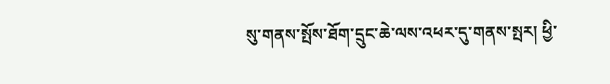སུ་གནས་སྤོས་ཐོག་དྲུང་ཆེ་ལས་འཕར་དུ་གནས་སྤར། ཕྱི་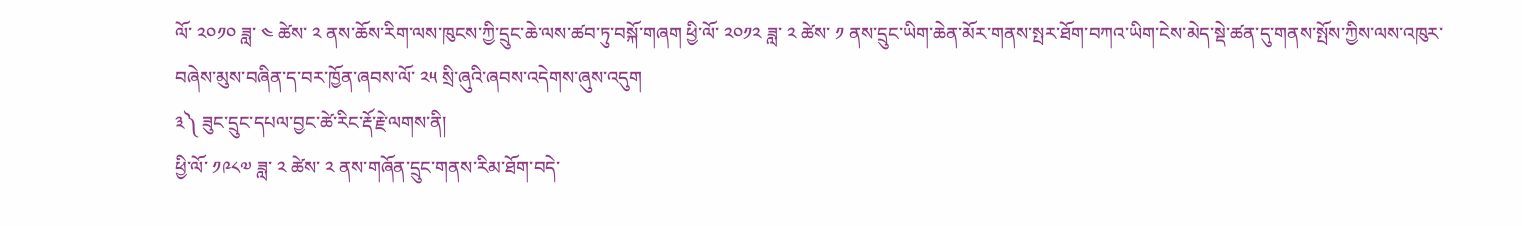ལོ་ ༢༠༡༠ ཟླ་ ༤ ཚེས་ ༢ ནས་ཆོས་རིག་ལས་ཁུངས་ཀྱི་དྲུང་ཆེ་ལས་ཚབ་ཏུ་བསྐོ་གཞག ཕྱི་ལོ་ ༢༠༡༢ ཟླ་ ༢ ཚེས་ ༡ ནས་དྲུང་ཡིག་ཆེན་མོར་གནས་སྤར་ཐོག་བཀའ་ཡིག་ངེས་མེད་སྡེ་ཚན་དུ་གནས་སྤོས་ཀྱིས་ལས་འཁུར་བཞེས་མུས་བཞིན་ད་བར་ཁྱོན་ཞབས་ལོ་ ༢༥ སྲི་ཞུའི་ཞབས་འདེགས་ཞུས་འདུག
༣༽ ཟུང་དྲུང་དཔལ་བྱང་ཚེ་རིང་རྡོ་རྗེ་ལགས་ནི།
ཕྱི་ལོ་ ༡༩༨༧ ཟླ་ ༢ ཚེས་ ༢ ནས་གཞོན་དྲུང་གནས་རིམ་ཐོག་བདེ་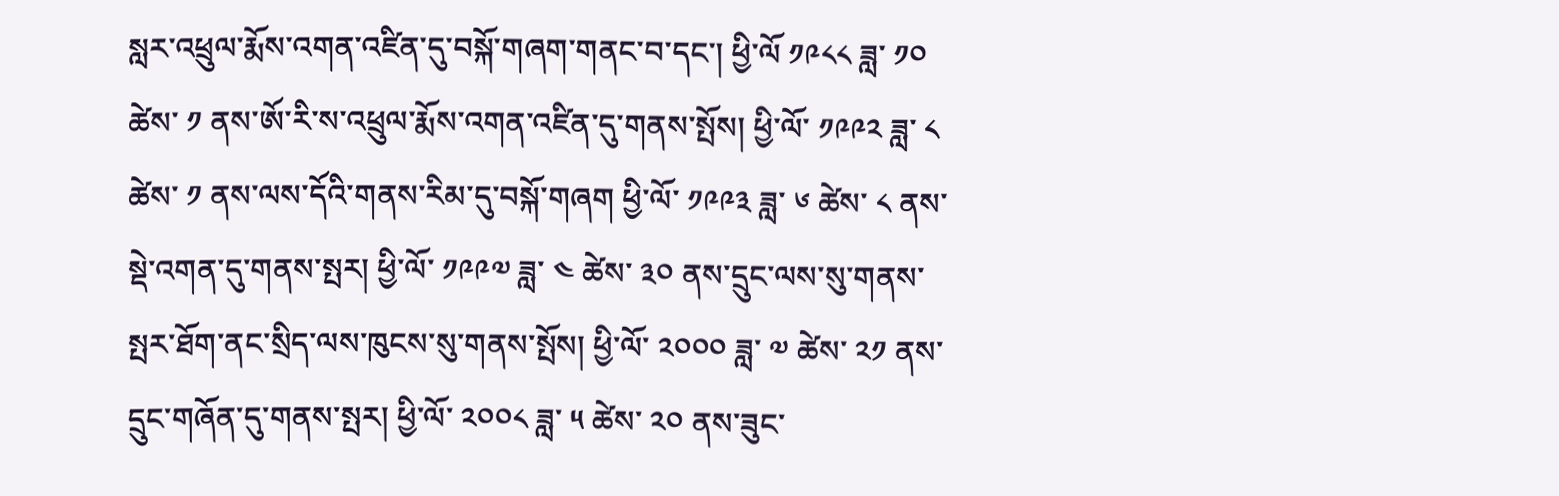སླར་འཕྲུལ་རྨོས་འགན་འཛིན་དུ་བསྐོ་གཞག་གནང་བ་དང་། ཕྱི་ལོ ༡༩༨༨ ཟླ་ ༡༠ ཚེས་ ༡ ནས་ཨོ་རི་ས་འཕྲུལ་རྨོས་འགན་འཛིན་དུ་གནས་སྤོས། ཕྱི་ལོ་ ༡༩༩༢ ཟླ་ ༨ ཚེས་ ༡ ནས་ལས་དོའི་གནས་རིམ་དུ་བསྐོ་གཞག ཕྱི་ལོ་ ༡༩༩༣ ཟླ་ ༦ ཚེས་ ༨ ནས་སྡེ་འགན་དུ་གནས་སྤར། ཕྱི་ལོ་ ༡༩༩༧ ཟླ་ ༤ ཚེས་ ༣༠ ནས་དྲུང་ལས་སུ་གནས་སྤར་ཐོག་ནང་སྲིད་ལས་ཁུངས་སུ་གནས་སྤོས། ཕྱི་ལོ་ ༢༠༠༠ ཟླ་ ༧ ཚེས་ ༢༡ ནས་དྲུང་གཞོན་དུ་གནས་སྤར། ཕྱི་ལོ་ ༢༠༠༨ ཟླ་ ༥ ཚེས་ ༢༠ ནས་ཟུང་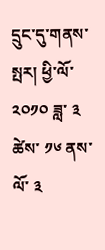དྲུང་དུ་གནས་སྤར། ཕྱི་ལོ་ ༢༠༡༠ ཟླ་ ༣ ཚེས་ ༡༦ ནས་ལོ་ ༣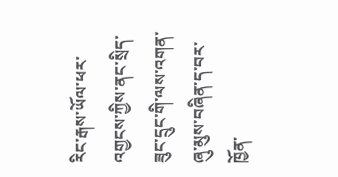རིང་རྒས་ཡོལ་ཕར་འགྱངས་ཀྱིས་ནང་སྲིད་ཟུང་དྲུང་གི་ལས་འགན་ཞུ་མུས་བཞིན་ད་བར་ཁྱོན་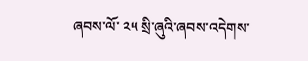ཞབས་ལོ་ ༢༥ སྲི་ཞུའི་ཞབས་འདེགས་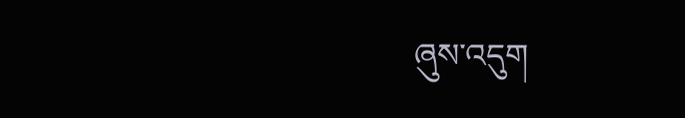ཞུས་འདུག